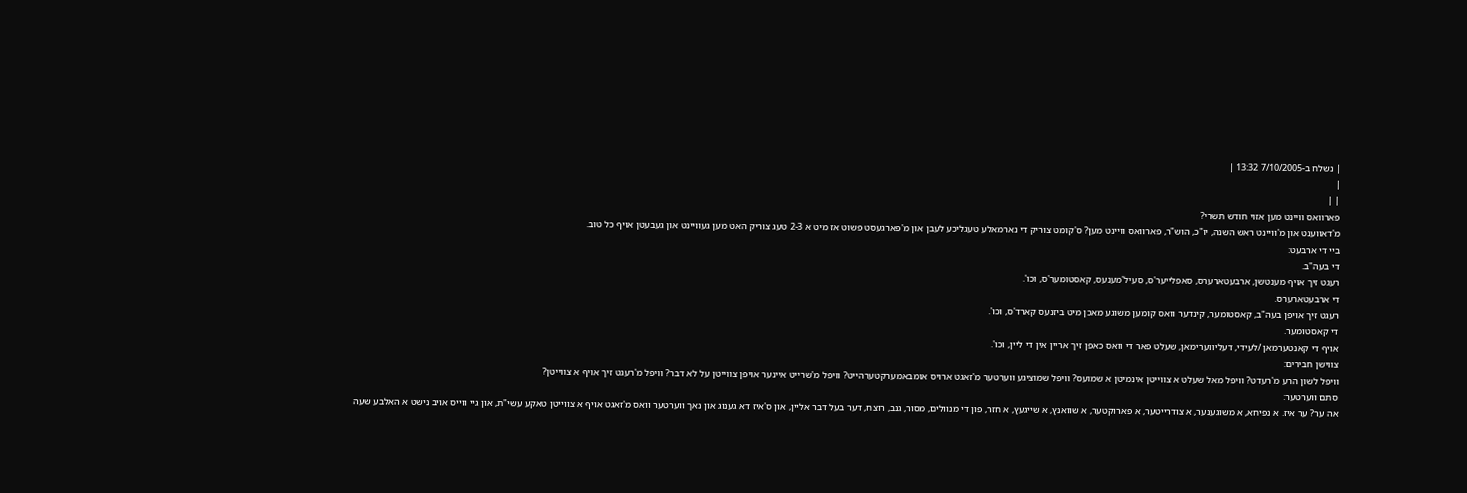| נשלח ב-7/10/2005 13:32 |
|
| |
פארוואס וויינט מען אזוי חודש תשרי?
מ'דאווענט און מ'וויינט ראש השנה, יו"כ, הוש"ר, פארוואס וויינט מען? ס'קומט צוריק די נארמאלע טעגליכע לעבן און מ'פארגעסט פשוט אז מיט א 2-3 טעג צוריק האט מען געוויינט און געבעטן אויף כל טוב.
ביי די ארבעט:
די בעה"ב.
רעגט זיך אויף מענטשן, ארבעטארערס, סאפלייער'ס, סעיל'מענעס, קאסטומער'ס, וכו'.
די ארבעטארערס.
רעגט זיך אויפן בעה"ב, קאסטומער, קינדער וואס קומען משוגע מאכן מיט ביזנעס קארד'ס, וכו'.
די קאסטומער.
אויף די קאנטערמאן /לעידי, דעליווערימאן, שעלט פאר די וואס כאפן זיך אריין אין די ליין, וכו'.
צווישן חבירים:
וויפל לשון הרע מ'רעדט? וויפל מאל שעלט א צווייטן אינמיטן א שמועס? וויפל שמוציגע ווערטער מ'זאגט ארויס אומבאמערקטערהייט? וויפל מ'שרייט איינער אויפן צווייטן על לא דבר? וויפל מ'רעגט זיך אויף א צווייטן?
סתם ווערטער:
אה ער? ער איז. א נפיחא, א משוגענער, א צודרייטער, א פארוקטער, א שוואנץ, א שייגעץ, א חזר, פון די מנוולים, מסור, גנב, רוצח, דער בעל דבר אליין, און ס'איז דא גענוג און נאך ווערטער וואס מ'זאגט אויף א צווייטן טאקע עשי"ת, און גיי ווייס אויב נישט א האלבע שעה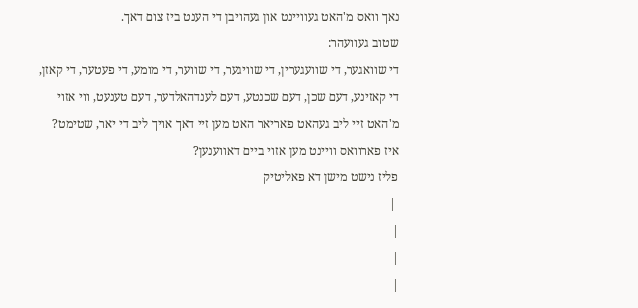נאך וואס מ'האט געוויינט און געהויבן די הענט ביז צום דאך.
שטוב געוועהר:
די שוואגער, די שוועגערין, די שוויגער, די שווער, די מומע, די פעטער, די קאזן, די קאזינע, דעם שכן, דעם שכנטע, דעם לענדהאלדער, דעם טענעט, ווי אזוי מ'האט זיי ליב געהאט פאריאר האט מען זיי דאך אויך ליב די יאר, שטימט? איז פארוואס וויינט מען אזוי ביים דאווענען?
פליז נישט מישן דא פאליטיק
 |
|
|
|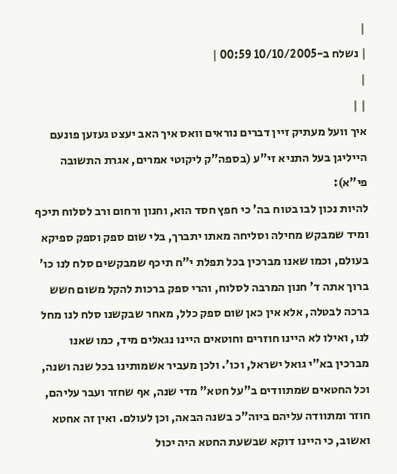|
| נשלח ב-10/10/2005 00:59 |
|
| |
איך וועל מעתיק זיין דברים נוראים וואס איך האב יעצט געזען פונעם הייליגן בעל התניא זי"ע (בספה"ק ליקוטי אמרים, אגרת התשובה פי"א):
להיות נכון לבו בטוח בה' כי חפץ חסד הוא, וחנון ורחום ורב לסלוח תיכף ומיד שמבקש מחילה וסליחה מאתו יתברך, בלי שום ספק וספק ספיקא בעולם, וכמו שאנו מברכין בכל תפלת י"ח תיכף שמבקשים סלח לנו כו' ברוך אתה ד' חנון המרבה לסלוח, והרי ספק ברכות להקל משום חשש ברכה לבטלה, אלא אין כאן שום ספק כלל, מאחר שבקשנו סלח לנו מחל לנו, ואילו לא היינו חוזרים וחוטאים היינו נגאלים מיד, כמו שאנו מברכין בא"י גואל ישראל, וכו'. ולכן מעביר אשמותינו בכל שנה ושנה, וכל החטאים שמתוודים ב"על חטא" מדי שנה, אף שחזר ועבר עליהם, חוזר ומתוודה עליהם ביוה"כ בשנה הבאה, וכן לעולם. ואין זה אחטא ואשוב, כי היינו דוקא שבשעת החטא היה יכול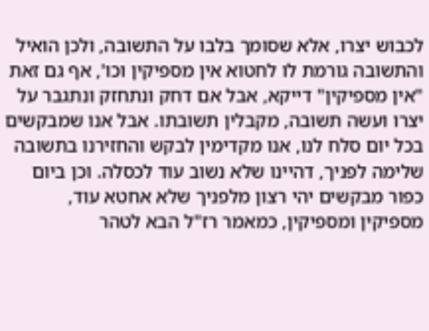לכבוש יצרו, אלא שסומך בלבו על התשובה, ולכן הואיל והתשובה גורמת לו לחטוא אין מספיקין וכו', אף גם זאת "אין מספיקין" דייקא, אבל אם דחק ונתחזק ונתגבר על יצרו ועשה תשובה, מקבלין תשובתו. אבל אנו שמבקשים בכל יום סלח לנו, אנו מקדימין לבקש והחזירנו בתשובה שלימה לפניך, דהיינו שלא נשוב עוד לכסלה. וכן ביום כפור מבקשים יהי רצון מלפניך שלא אחטא עוד, מספיקין ומספיקין, כמאמר רז"ל הבא לטהר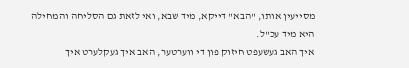מסייעין אותו, "הבא" דייקא, מיד שבא, ואי לזאת גם הסליחה והמחילה היא מיד עכ"ל.
איך האב געשעפט חיזוק פון די ווערטער, האב איך געקלערט איך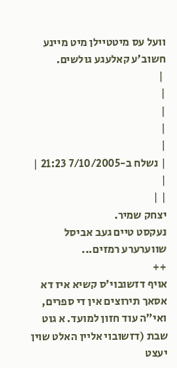וועל עס מיטטיילן מיט מיינע חשוב'ע קאלעגע גולשים.
 |
|
|
|
|
| נשלח ב-7/10/2005 21:23 |
|
| |
יצחק שמיר.
נעקסט טיים געב אביסל שווערערע רמזים...
++
אויף דזשובוי'ס קשיא איז דא אסאך תירוצים אין די ספרים, ואי"ה עוד חזון למועד. א גוט שבת (דזשובוי אליין האלט שוין יעצט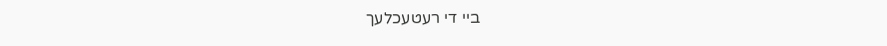ביי די רעטעכלעך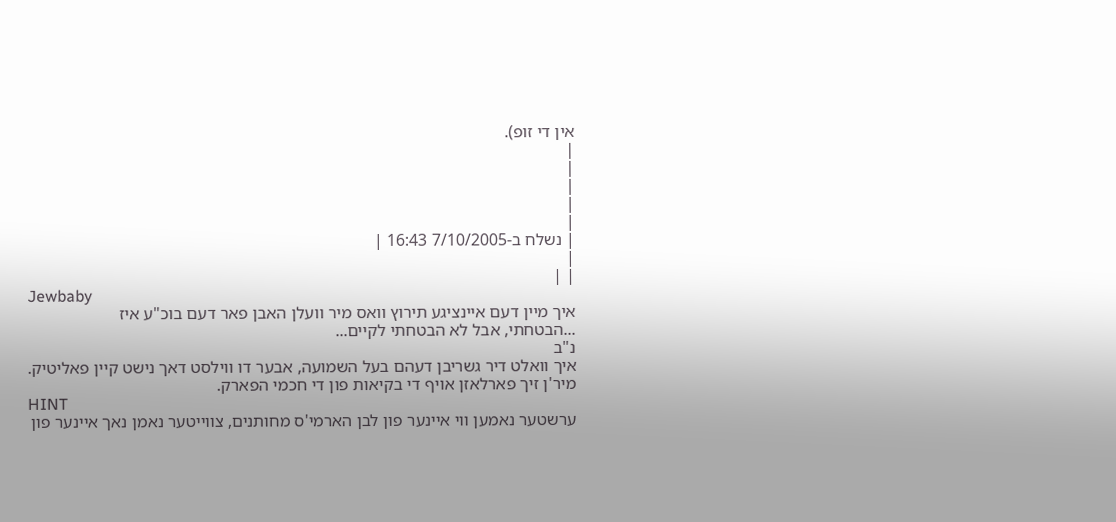אין די זופ).
|
|
|
|
|
| נשלח ב-7/10/2005 16:43 |
|
| |
Jewbaby
איך מיין דעם איינציגע תירוץ וואס מיר וועלן האבן פאר דעם בוכ"ע איז
...הבטחתי, אבל לא הבטחתי לקיים...
נ"ב
איך וואלט דיר גשריבן דעהם בעל השמועה, אבער דו ווילסט דאך נישט קיין פאליטיק.
מיר'ן זיך פארלאזן אויף די בקיאות פון די חכמי הפארק.
HINT
ערשטער נאמען ווי איינער פון לבן הארמי'ס מחותנים, צווייטער נאמן נאך איינער פון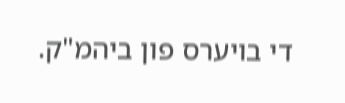די בויערס פון ביהמ"ק.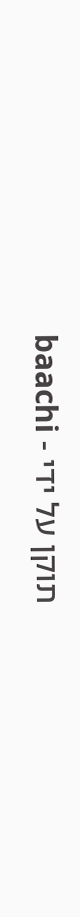תוקן על ידי - baachi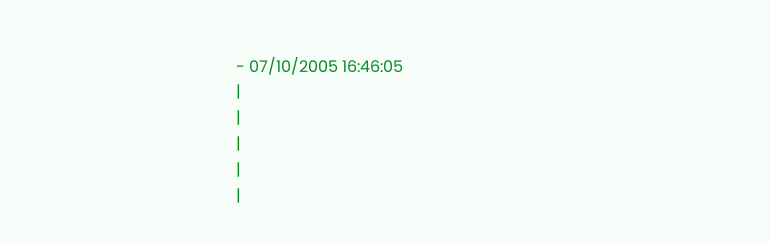- 07/10/2005 16:46:05
|
|
|
|
|